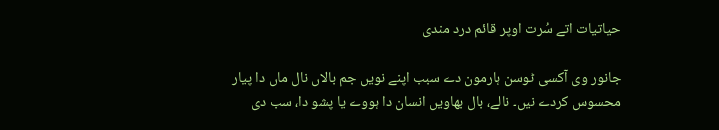حیاتیات اتے سُرت اوپر قائم درد مندی

جانور وی آکسی ٹوسن ہارمون دے سبب اپنے نویں جم بالاں نال ماں دا پیار محسوس کردے نیں۔ نالے، بال بھاویں انسان دا ہووے یا پشو دا، سب دی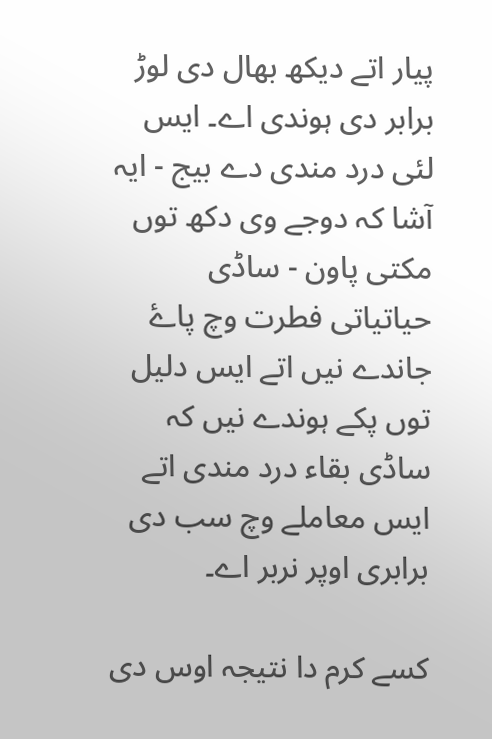پیار اتے دیکھ بھال دی لوڑ برابر دی ہوندی اے۔ ایس لئی درد مندی دے بیج - ایہ آشا کہ دوجے وی دکھ توں مکتی پاون - ساڈی حیاتیاتی فطرت وچ پاۓ جاندے نیں اتے ایس دلیل توں پکے ہوندے نیں کہ ساڈی بقاء درد مندی اتے ایس معاملے وچ سب دی برابری اوپر نربر اے۔

کسے کرم دا نتیجہ اوس دی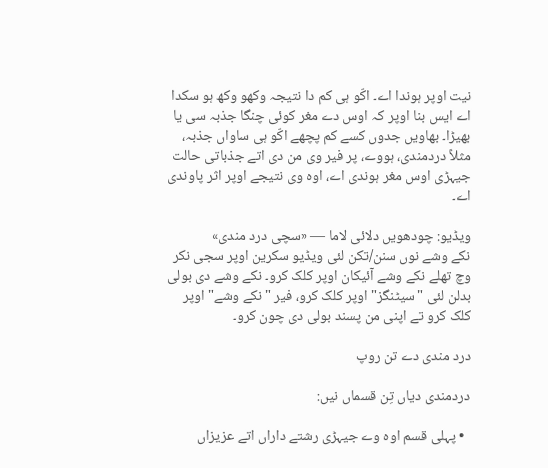نیت اوپر ہوندا اے۔ اکّو ہی کم دا نتیجہ وکھو وکھ ہو سکدا اے ایس بنا اوپر کہ اوس دے مغر کوئی چنگا جذبہ سی یا بھیڑا۔ بھاویں جدوں کسے کم پچھے اکّو ہی ساواں جذبہ، مثلاً دردمندی، ہووے، پر فیر وی من دی اتے جذباتی حالت جیہڑی اوس مغر ہوندی اے، اوہ وی نتیجے اوپر اثر پاوندی اے۔

ویڈیو: چودھویں دلائی لاما — «سچی درد مندی»
نکے وشے نوں سنن/تکن لئی ویڈیو سکرین اوپر سجی نکر وچ تھلے نکے وشے آئیکان اوپر کلک کرو۔ نکے وشے دی بولی بدلن لئی "سیٹنگز" اوپر کلک کرو، فیر "نکے وشے" اوپر کلک کرو تے اپنی من پسند بولی دی چون کرو۔

درد مندی دے تن روپ

دردمندی دیاں تِن قسماں نیں:

  • پہلی قسم اوہ وے جیہڑی رشتے داراں اتے عزیزاں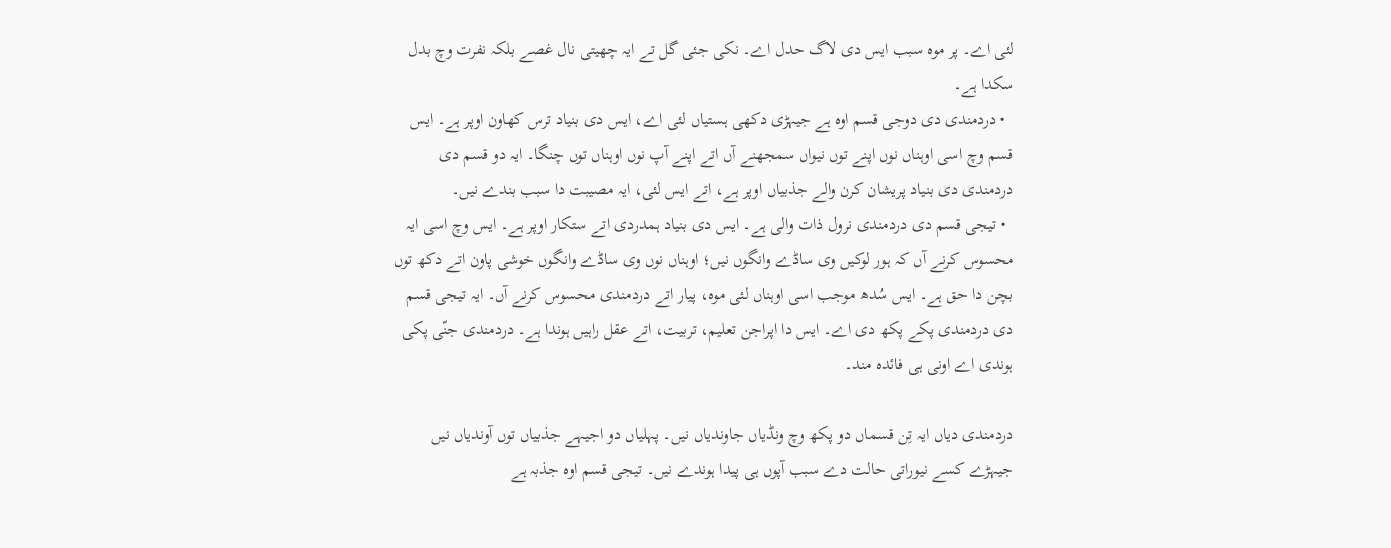لئی اے۔ پر موہ سبب ایس دی لاگ حدل اے۔ نکی جئی گل تے ایہ چھیتی نال غصے بلکہ نفرت وچ بدل سکدا ہے۔
  • دردمندی دی دوجی قسم اوہ ہے جیہڑی دکھی ہستیاں لئی اے، ایس دی بنیاد ترس کھاون اوپر ہے۔ ایس قسم وچ اسی اوہناں نوں اپنے توں نیواں سمجھنے آں اتے اپنے آپ نوں اوہناں توں چنگا۔ ایہ دو قسم دی دردمندی دی بنیاد پریشان کرن والے جذبیاں اوپر ہے، اتے ایس لئی، ایہ مصیبت دا سبب بندے نیں۔
  • تیجی قسم دی دردمندی نرول ذات والی ہے۔ ایس دی بنیاد ہمدردی اتے ستکار اوپر ہے۔ ایس وچ اسی ایہ محسوس کرنے آں کہ ہور لوکیں وی ساڈے وانگوں نیں؛ اوہناں نوں وی ساڈے وانگوں خوشی پاون اتے دکھ توں بچن دا حق ہے۔ ایس سُدھ موجب اسی اوہناں لئی موہ، پیار اتے دردمندی محسوس کرنے آں۔ ایہ تیجی قسم دی دردمندی پکے پکھ دی اے۔ ایس دا اپراجن تعلیم، تربیت، اتے عقل راہیں ہوندا ہے۔ دردمندی جنّی پکی ہوندی اے اونی ہی فائدہ مند۔

دردمندی دیاں ایہ تِن قسماں دو پکھ وچ ونڈیاں جاوندیاں نیں۔ پہلیاں دو اجیہے جذبیاں توں آوندیاں نیں جیہڑے کسے نیوراتی حالت دے سبب آپوں ہی پیدا ہوندے نیں۔ تیجی قسم اوہ جذبہ ہے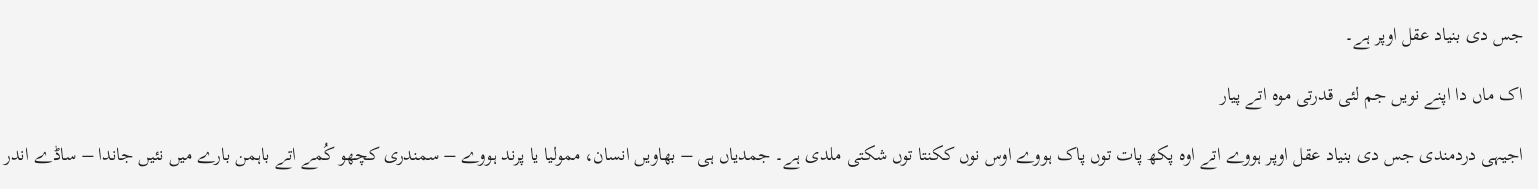جس دی بنیاد عقل اوپر ہے۔

اک ماں دا اپنے نویں جم لئی قدرتی موہ اتے پیار

اجیہی دردمندی جس دی بنیاد عقل اوپر ہووے اتے اوہ پکھ پات توں پاک ہووے اوس نوں ککنتا توں شکتی ملدی ہے۔ جمدیاں ہی – بھاویں انسان، ممولیا یا پرند ہووے – سمندری کچھو کُمے اتے باہمن بارے میں نئیں جاندا – ساڈے اندر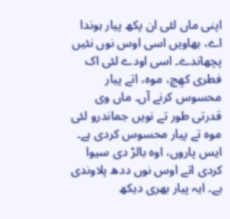اپنی ماں لئی ان پکھ پیار ہوندا اے، بھاویں اسی اوس نوں نئیں پچھاندے۔ اسی اودے لئی اک فطری کھِچ، موہ، اتے پیار محسوس کرنے آں۔ ماں وی قدرتی طور تے نویں جماندرو لئی موہ تے پیار محسوس کردی ہے۔ ایس پاروں، اوہ بالڑ دی سیوا کردی اتے اوس نوں ددھ پلاوندی ہے۔ ایہ پیار بھری دیکھ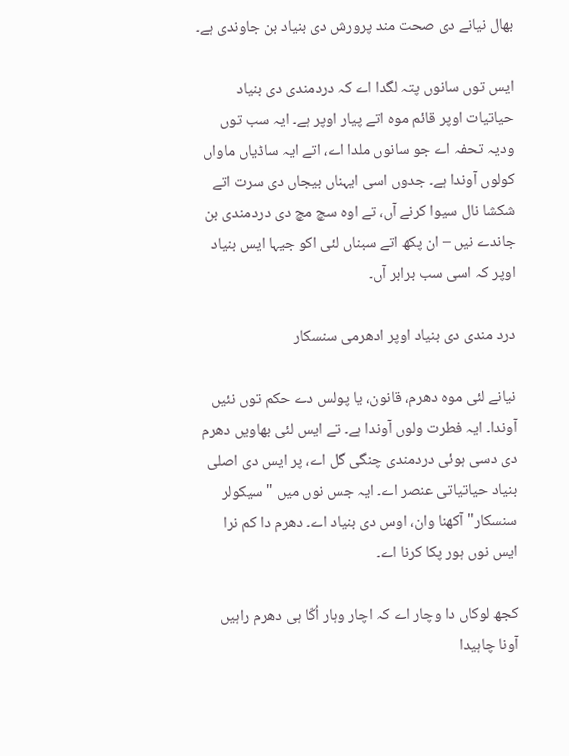بھال نیانے دی صحت مند پرورش دی بنیاد بن جاوندی ہے۔

ایس توں سانوں پتہ لگدا اے کہ دردمندی دی بنیاد حیاتیات اوپر قائم موہ اتے پیار اوپر ہے۔ ایہ سب توں ودیہ تحفہ اے جو سانوں ملدا اے، اتے ایہ ساڈیاں ماواں کولوں آوندا ہے۔ جدوں اسی ایہناں بیجاں دی سرت اتے شکشا نال سیوا کرنے آں، تے اوہ سچ مچ دی دردمندی بن جاندے نیں – ان پکھ اتے سبناں لئی اکو جیہا ایس بنیاد اوپر کہ اسی سب برابر آں۔

درد مندی دی بنیاد اوپر ادھرمی سنسکار

نیانے لئی موہ دھرم، قانون، یا پولس دے حکم توں نئیں آوندا۔ ایہ فطرت ولوں آوندا ہے۔ تے ایس لئی بھاویں دھرم دی دسی ہوئی دردمندی چنگی گل اے، پر ایس دی اصلی بنیاد حیاتیاتی عنصر اے۔ ایہ جس نوں میں "سیکولر سنسکار" آکھنا وان، اوس دی بنیاد اے۔ دھرم دا کم نرا ایس نوں ہور پکا کرنا اے۔

کجھ لوکاں دا وچار اے کہ اچار وہار اُکّا ہی دھرم راہیں آونا چاہیدا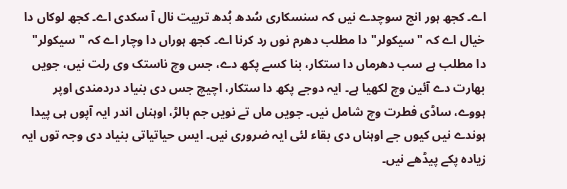اے۔ کجھ ہور انج سوچدے نیں کہ سنسکاری سُدھ بُدھ تربیت نال آ سکدی اے۔ کجھ لوکاں دا خیال اے کہ "سیکولر" دا مطلب دھرم نوں رد کرنا اے۔ کجھ ہوراں دا وچار اے کہ "سیکولر" دا مطلب ہے سب دھرماں دا ستکار، بنا کسے پکھ دے، جس وچ ناستک وی رلت نیں، جویں بھارت دے آئین وچ لکھیا ہے۔ ایہ دوجے پکھ دا ستکار، اچیچ جس دی بنیاد دردمندی اوپر ہووے، ساڈی فطرت وچ شامل نیں۔ جویں ماں تے نویں جم بالڑ، اوہناں اندر ایہ آپوں ہی پیدا ہوندے نیں کیوں جے اوہناں دی بقاء لئی ایہ ضروری نیں۔ ایس حیاتیاتی بنیاد دی وجہ توں ایہ زیادہ پکے پیڈھے نیں۔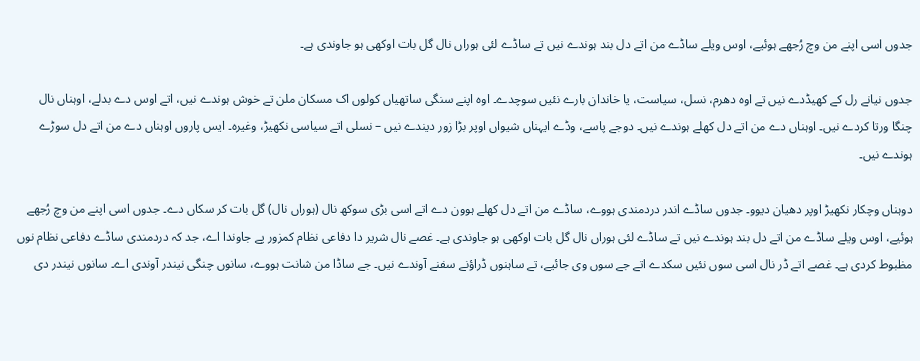جدوں اسی اپنے من وچ رُجھے ہوئیے، اوس ویلے ساڈے من اتے دل بند ہوندے نیں تے ساڈے لئی ہوراں نال گل بات اوکھی ہو جاوندی ہے۔

جدوں نیانے رل کے کھیڈدے نیں تے اوہ دھرم، نسل، سیاست، یا خاندان بارے نئیں سوچدے۔ اوہ اپنے سنگی ساتھیاں کولوں اک مسکان ملن تے خوش ہوندے نیں، اتے اوس دے بدلے، اوہناں نال چنگا ورتا کردے نیں۔ اوہناں دے من اتے دل کھلے ہوندے نیں۔ دوجے پاسے، وڈے ایہناں شیواں اوپر بڑا زور دیندے نیں – نسلی اتے سیاسی نکھیڑ، وغیرہ۔ ایس پاروں اوہناں دے من اتے دل سوڑے ہوندے نیں۔

دوہناں وچکار نکھیڑ اوپر دھیان دیوو۔ جدوں ساڈے اندر دردمندی ہووے، ساڈے من اتے دل کھلے ہوون دے اتے اسی بڑی سوکھ نال (ہوراں نال) گل بات کر سکاں دے۔ جدوں اسی اپنے من وچ رُجھے ہوئیے، اوس ویلے ساڈے من اتے دل بند ہوندے نیں تے ساڈے لئی ہوراں نال گل بات اوکھی ہو جاوندی ہے۔ غصے نال شریر دا دفاعی نظام کمزور پے جاوندا اے، جد کہ دردمندی ساڈے دفاعی نظام نوں مظبوط کردی ہے۔ غصے اتے ڈر نال اسی سوں نئیں سکدے اتے جے سوں وی جائیے، تے ساہنوں ڈراؤنے سفنے آوندے نیں۔ جے ساڈا من شانت ہووے، سانوں چنگی نیندر آوندی اے۔ سانوں نیندر دی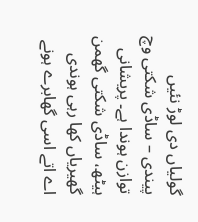گولیاں دی لوڑ نئیں پیندی – ساڈی شکتی وچ توازن ہوندا ہے۔ پریشانی ہیٹھ، ساڈی شکتی گھمن گھیریاں کھا رہی ہوندی اے اتے اسی گھابرے ہونے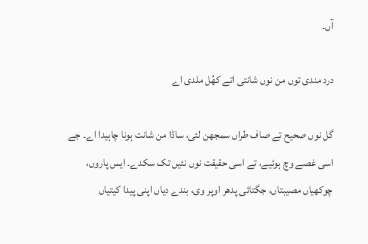آں۔

درد مندی توں من نوں شانتی اتے کھُل ملدی اے

گل نوں صحیح تے صاف طراں سمجھن لئی، ساڈا من شانت ہونا چاہیدا اے۔ جے اسی غصے وچ ہوئیے، تے اسی حقیقت نوں نئیں تک سکدے۔ ایس پاروں، چوکھیاں مصیبتاں، جگتائی پدھر اوپر وی، بندے دیاں اپنی پیدا کیتیاں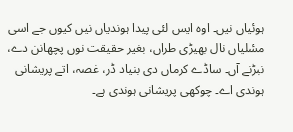ہوئیاں نیں۔ اوہ ایس لئی پیدا ہوندیاں نیں کیوں جے اسی مسٔلیاں نال بھیڑی طراں، بغیر حقیقت نوں پچھانن دے، نبڑنے آں۔ ساڈے کرماں دی بنیاد ڈر، غصہ، اتے پریشانی ہوندی اے۔ چوکھی پریشانی ہوندی ہے۔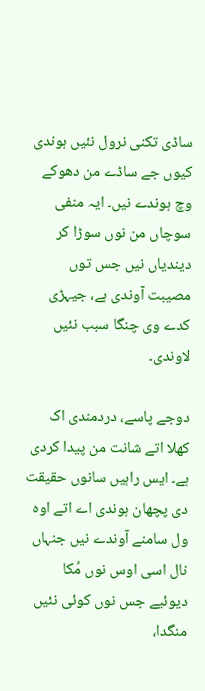ساڈی تکنی نرول نئیں ہوندی کیوں جے ساڈے من دھوکے وچ ہوندے نیں۔ ایہ منفی سوچاں من نوں سوڑا کر دیندیاں نیں جس توں مصیبت آوندی ہے، جیہڑی کدے وی چنگا سبب نئیں لاوندی۔

دوجے پاسے، دردمندی اک کھلا اتے شانت من پیدا کردی ہے۔ ایس راہیں سانوں حقیقت دی پچھان ہوندی اے اتے اوہ ول سامنے آوندے نیں جنہاں نال اسی اوس نوں مُکا دیوئیے جس نوں کوئی نئیں منگدا،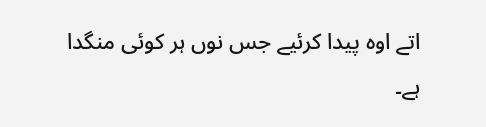اتے اوہ پیدا کرئیے جس نوں ہر کوئی منگدا ہے۔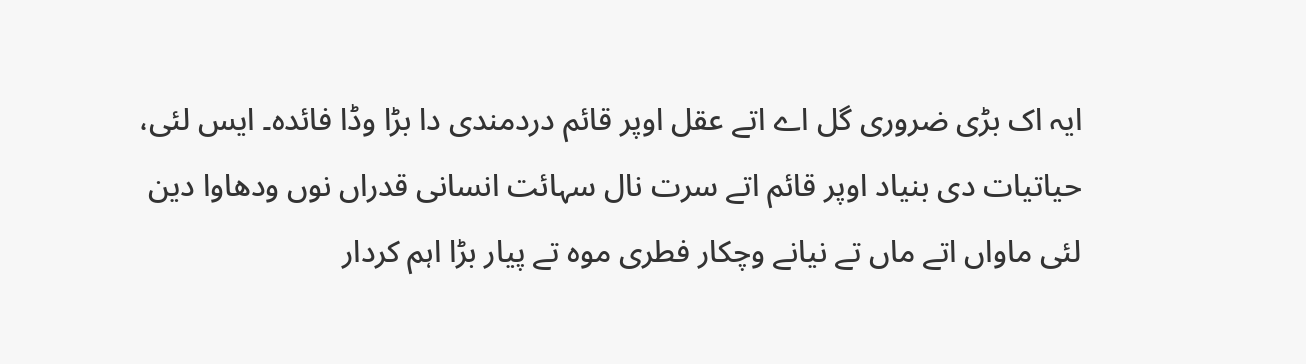ایہ اک بڑی ضروری گل اے اتے عقل اوپر قائم دردمندی دا بڑا وڈا فائدہ۔ ایس لئی، حیاتیات دی بنیاد اوپر قائم اتے سرت نال سہائت انسانی قدراں نوں ودھاوا دین لئی ماواں اتے ماں تے نیانے وچکار فطری موہ تے پیار بڑا اہم کردار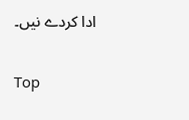ادا کردے نیں۔

Top